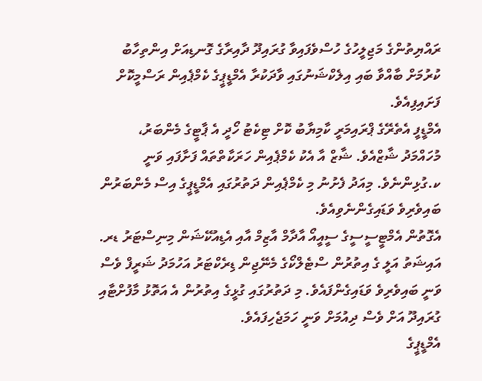ރައްޔިތުންގެ މަޖިލީހުގެ ހުސްވެފައިވާ ގުރައިދޫ ދާއިރާގެ ގޮނޑިއަށް އިންތިހާބު ކުރުމަށް ބާއްވާ ބައި އިލެކްޝަނުގައި ވާދަކުރާ އެމްޑީޕީގެ ކެމްޕެއިން ރަސްމީކޮށް ފަށައިފިއެވެ.
އެމްޑީފީ އެތެރޭގެ ޕްރައިމަރީ ކާމިޔާބު ކޮށް ޓިކެޓު ހޯދީ އެ ޕާޓީގެ މެންބަރު، މުހައްމަދު ޝާޒްއެވެ. ޝާޒް އާ އެކު ކެމްޕެއިން ހަރަކާތްތައް ފަށާފައި ވަނީ ކ.ގުޅިންނެވެ. މިއަދު ފެށުނު މި ކެމްޕެއިން ދަތުރުގައި އެމްޑީޕީގެ އިސް މެންބަރުން ބައިވެރިވެ ވަޑައިގެންނެވިއެވެ.
އެގޮތުން އެމްޓީސީސީގެ ސީއީއޯ އާދާމް އާޒިމް އާއި އެޑިއުކޭޝަން މިނިސްޓަރު ޑރ. އައިޝަތު އަލީ ގެ އިތުރުން ސްޓެލްކޯގެ މެނޭޖިން ޑިރެކްޓަރު އަހުމަދު ޝަރީފް ވެސް ވަނީ ބައިވެރިވެ ވަޑައިގެންފައެވެ. މި ދަތުރުގައި ގުޅީގެ އިތުރުން އެ އަތޮޅު މާފުށްޓާއި ގުރައިދޫ އަށް ވެސް ދިއުމަށް ވަނީ ހަމަޖެހިފައެވެ.
އެމްޑީޕީގެ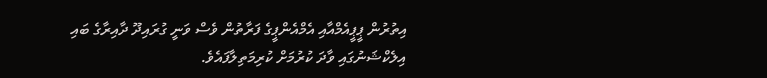އިތުރުން ޕީޕީއެމްއާއި އެމްއެންޕީގެ ފަރާތުން ވެސް ވަނީ ގުރައިދޫ ދާއިރާގެ ބައި އިލެކްޝަނުގައި ވާދަ ކުރުމަށް ކުރިމަތިލާފައެވެ.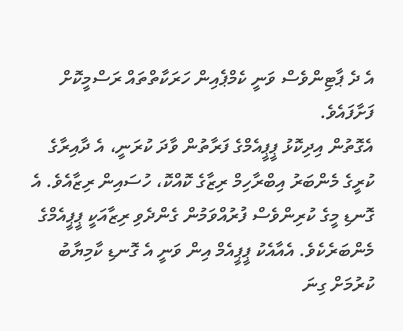އެ ދެ ޕާޓިންވެސް ވަނީ ކެމްޕެއިން ހަރަކާތްތައް ރަސްމީކޮށް ފަށާފައެވެ.
އެގޮތުން އިދިކޮޅު ޕީޕީއެމްގެ ފަރާތުން ވާދަ ކުރަނީ، އެ ދާއިރާގެ ކުރީގެ މެންބަރު އިބްރާހިމް ރިޒާގެ ކޮއްކޮ، ހުސައިން ރިޒާއެވެ. އެ ގޮނޑި މީގެ ކުރިންވެސް ފުރުއްވަމުން ގެންދެވި ރިޒާއަކީ ޕީޕީއެމްގެ މެންބަރެކެވެ. އެއާއެކު ޕީޕީއެމް އިން ވަނީ އެ ގޮނޑި ކާމިޔާބު ކުރުމަށް ގިނަ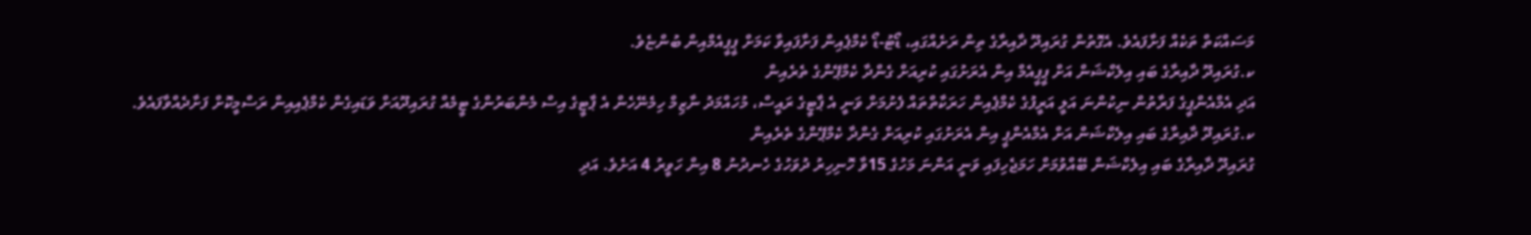މަސައްކަތް ތަކެއް ފަށާފައެވެ. އެގޮތުން ގުރައިދޫ ދާއިރާގެ ތިން ރަށެއްގައި، ޑޯޓު-ޑޯ ކެމްޕެއިން ފަށާފައިވާ ކަމަށް ޕީޕީއެމްއިން ބުންޏެވެ.
ކ.ގުރައިދޫ ދާއިރާގެ ބައި އިލެކްޝަން އަށް ޕީޕީއެމް އިން އެރަށުގައި ކުރިއަށް ގެންދާ ކެމްޕޭންގެ ތެރެއިން
އަދި އެމްއެންޕީގެ ފަރާތުން ނިކުންނަ އަލީ އަރީފުގެ ކެމްޕެއިން ހަރަކާތްތައް ފެށުމަށް ވަނީ އެ ޕާޓީގެ ރައީސް، މުހައްމަދު ނާޒިމް ހިމެނޭހެން އެ ޕާޓީގެ އިސް މެންބަރުންގެ ޓީމެއް ގުރައިދޫއަށް ވަޑައިގެން ކެމްޕެއިއިން ރަސްމީކޮށް ފަށާދެއްވާފައެވެ.
ކ.ގުރައިދޫ ދާއިރާގެ ބައި އިލެކްޝަން އަށް އެމްއެންޕީ އިން އެރަށުގައި ކުރިއަށް ގެންދާ ކެމްޕޭންގެ ތެރެއިން
ގުރައިދޫ ދާއިރާގެ ބައި އިލެކްޝަން ބޭއްވުމަށް ހަމަޖެހިފައި ވަނީ އަންނަ މަހުގެ 15ވާ ހޮނިހިރު ދުވަހުގެ ހެނދުނު 8 އިން ހަވީރު 4 އަށެވެ. އަދި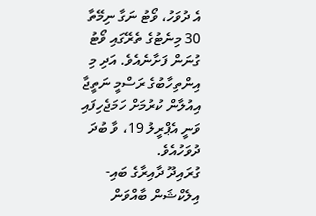އެ ދުވަހު، ވޯޓު ނަގާ ނިމޭތާ 30 މިނެޓުގެ ތެރޭގައި ވޯޓު ގުނަން ފަށާނެއެވެ. އަދި މި އިންތިހާބުގެ ރަސްމީ ނަތީޖާ އިއުލާން ކުރުމަށް ހަމަޖެހިފައި ވަނީ އެޕްރީލު 19، ވާ ބުދަ ދުވަހުއެވެ.
ގުރައިދޫ ދާއިރާގެ ބައި- އިލެކްޝަން ބާއްވަން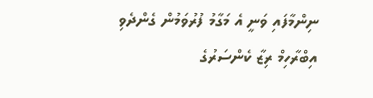ނިންމާފައި ވަނީ އެ މަގާމު ފުރުވަމުން ގެންދެވި އިބްރާހިމް ރިޒާ ކެންސަރުގެ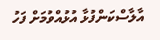އާލާސްކަންފުޅާ އުޅުއްވުމަށް ފަހު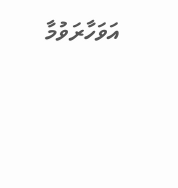އަވަހާރަވުމާ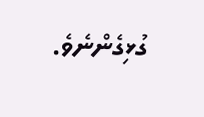ގުޅިގެންނެވެ.